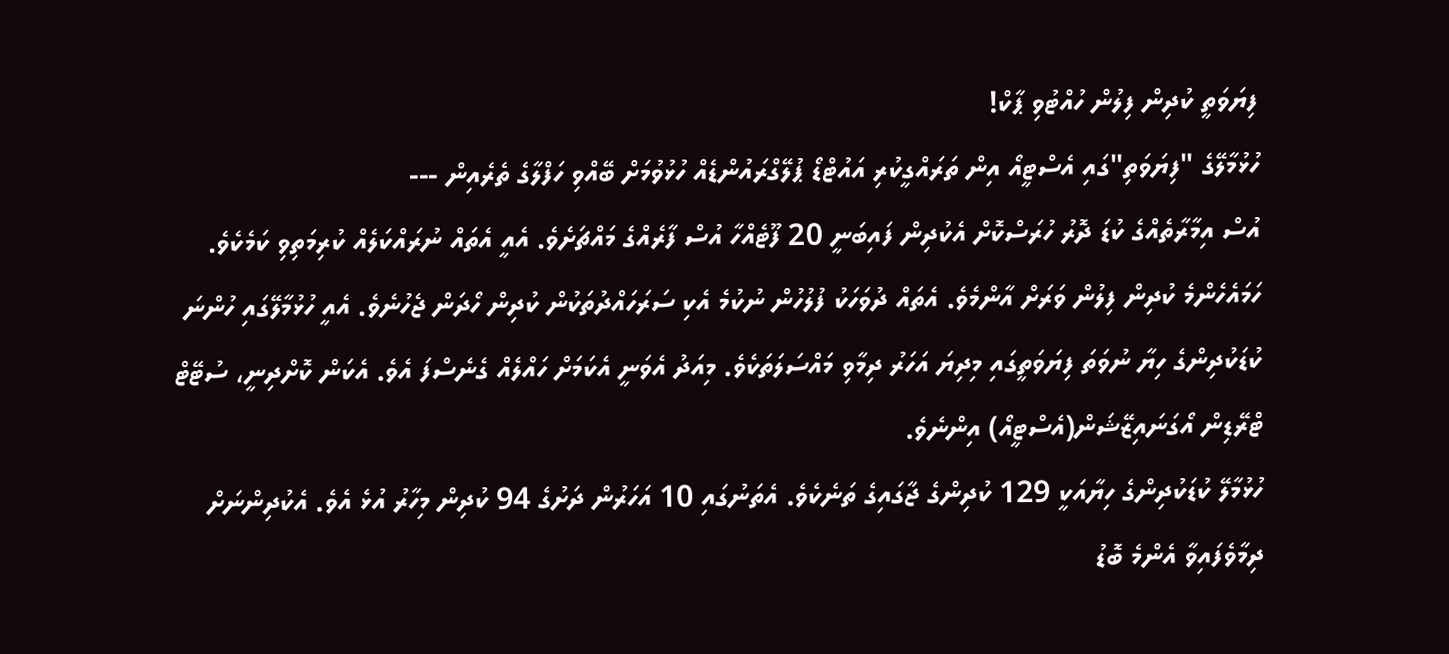ފިޔަވަތީ ކުދިން ފިލުން ހުއްޓުވި ޕާކް!
ހުޅުމާލޭގެ "ފިޔަވަތި"ގައި އެސްޓީއޯ އިން ތަރައްގީކުރި އައުޓްޑޯ ޕުލޭގްރައުންޑެއް ހުޅުވުމަށް ބޭއްވި ހަފްލާގެ ތެރެއިން ---
އުސް އިމާރާތެއްގެ ކުޑަ ދޮރު ހުރަސްކޮށް އެކުދިން ފައިބަނީ 20 ފޫޓެއްހާ އުސް ފާރެއްގެ މައްޗަށެވެ. އެއީ އެތައް ނުރައްކަލެއް ކުރިމަތިވި ކަމެކެވެ. ހަމައެހެންމެ ކުދިން ފިލުން ވަރަށް އާންމެވެ. އެތައް ދުވަހަކު ފުލުހުން ނުކުމެ އެކި ސަރަހައްދުތަކުން ކުދިން ހޯދަން ޖެހުނެވެ. އެއީ ހުޅުމާލޭގައި ހުންނަ ކުޑަކުދިންގެ ހިޔާ ނުވަތަ ފިޔަވަތީގައި މިދިޔަ އަހަރު ދިމާވި މައްސަލަތަކެވެ. މިއަދު އެވަނީ އެކަމަށް ހައްލެއް ގެނެސްފަ އެވެ. އެކަން ކޮށްދިނީ، ސުޓޭޓް ޓްރޭޑިން އޯގަނައިޒޭޝަން(އެސްޓީއޯ) އިންނެވެ.
ހުޅުމާލޭ ކުޑަކުދިންގެ ހިޔާއަކީ 129 ކުދިންގެ ޖާގައިގެ ތަނެކެވެ. އެތަނުގައި 10 އަހަރުން ދަށުގެ 94 ކުދިން މިހާރު އުޅެ އެވެ. އެކުދިންނަށް ދިމާވެފައިވާ އެންމެ ބޮޑު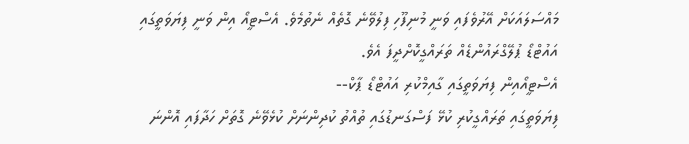މައްސަލައަކަށް އޭރުވެފައި ވަނީ މުނިފޫހި ފިލުވޭނެ ގޮތެއް ނެތުމެވެ. އެސްޓީއޯ އިން ވަނީ ފިޔަވަތީގައި އައުޓްޑޯ ޕުލޭގްރައުންޑެއް ތަރައްގީކޮށްދީފަ އެވެ.
އެސްޓީއޯއިން ފިޔަވަތީގައި ގާއިމްކުރި އައުޓްޑޯ ޕާކް--
ފިޔަވަތީގައި ތަރައްގީކުރި ކުޅޭ ފަސްގަނޑުގައި ތުއްތު ކުދިންނަށް ކުޅެވޭނެ ގޮތަށް ހަދާފައި އޮންނަ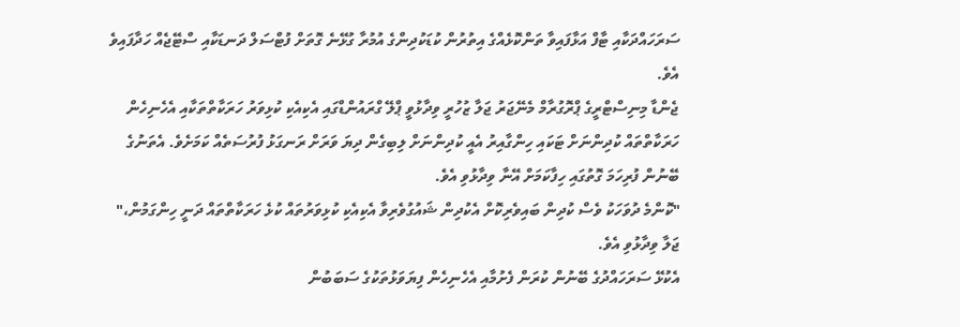ސަރަހައްދަކާއި ޓާފް އަޅާފައިވާ ތަންކޮޅެއްގެ އިތުރުން ކުޑަކުދިންގެ އުމުރާ ގުޅޭނެ ގޮތަށް ފުޓްސަލް ދަނޑަކާއި ސްޓޭޖެއް ހަދާފައިވެ އެވެ.
ޖެންޑާ މިނިސްޓްރީގެ ޕްރޮގުރާމް މެނޭޖަރު ޖަލާ ޒުހުރީ ވިދާޅުވީ ޕްލޭ ގްރައުންޑްގައި އެކިއެކި ކުޅިވަރު ހަރަކާތްތަކާއި އެހެނިހެން ހަރަކާތްތައް ކުދިންނަށް ޓަކައި ހިންގާއިރު އެއީ ކުދިންނަށް ލިބިގެން ދިޔަ ވަރަށް ރަނގަޅު ފުރުސަތެއް ކަމަށެވެ. އެތަނުގެ ބޭނުން ފުރިހަމަ ގޮތުގައި ހިފާކަމަށް އޭނާ ވިދާޅުވި އެވެ.
"ކޮންމެ ދުވަހަކު ވެސް ކުދިން ބައިވެރިކޮށް އެކުދިން ޝައުގުވެރިވާ އެކިއެކި ކުޅިވަރުތައް ކުޅެ ހަރަކާތްތައް ދަނީ ހިންގަމުން،" ޖަލާ ވިދާޅުވި އެވެ.
އެކުޅޭ ސަރަހައްދުގެ ބޭނުން ކުރަން ފެށުމާއި އެހެނިހެން ފިޔަވަޅުތަކުގެ ސަބަބުން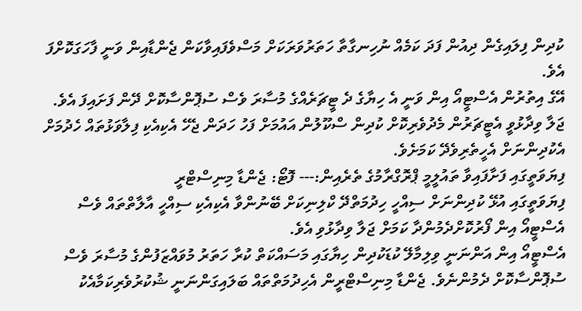ކުދިން ފިލައިގެން ދިއުން ފަދަ ކަމެއް ނުހިނގާތާ ހަތަރުވަރަކަށް މަސްވެފައިވާކަން ޖެންޑާއިން ވަނީ ފާހަގަކޮށްފަ އެވެ.
އޭގެ އިތުރުން އެސްޓީއޯ އިން ވަނީ އެ ހިޔާގެ ދެ ޓީޗަރެއްގެ މުސާރަ ވެސް ސުޕޮންސާކޮށް ދޭން ފަށައިފަ އެވެ. ޖަލާ ވިދާޅުވީ އެޓީޗަރުން މެދުވެރިކޮށް ކުދިން ސްކޫލުން އައުމަށް ފަހު ހަދަން ޖެހޭ އެކިއެކި ފިލާވަޅުތައް ހެދުމަށް އެކުދިންނަށް އެހީތެރިވެދޭ ކަމަށެވެ.
ފިޔަވަތީގައި ފަށާފައިވާ ތައުލީމީ ޕްރޮގްރާމުގެ ތެރެއިން:--- ފޮޓޯ: ޖެންޑާ މިނިސްޓްރީ
ފިޔަވަތީގައި އުޅޭ ކުދިންނަށް ސިއްހީ ހިދުމަތްދޭ ކްލިނިކަށް ބޭނުންވާ އެކިއެކި ސިއްހީ އާލާތްތައް ވެސް އެސްޓީއޯ އިން ފޯރުކޮށްދެމުންދާ ކަމަށް ޖަލާ ވިދާޅުވި އެވެ.
އެސްޓީއޯ އިން އަންނަނީ ވިލިމާލޭ ކުޑަކުދިން ހިޔާގައި މަސައްކަތް ކުރާ ހަތަރު މުވައްޒަފުންގެ މުސާރަ ވެސް ސުޕޮންސާކޮށް ދެމުންނެވެ. ޖެންޑާ މިނިސްޓްރީން އެހިދުމަތްތައް ބަލައިގަންނަނީ ޝުކުރުވެރިކަމާއެކު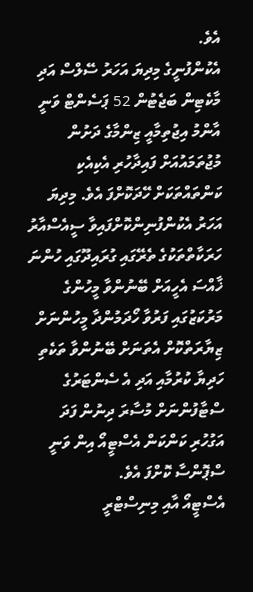އެވެ.
އެކުންފުނީގެ މިދިޔަ އަހަރު ސޭލްސް އަދި މާކެޓިން ބަޖެޓުން 52 ޕަސެންޓް ވަނީ އާންމު އިޖުތިމާއީ ޒިންމާގެ ދަށުން މުޖުތަމައުއަށް ފައިދާހުރި އެކިއެކި ކަންތައްތަކަށް ހޭދަކޮށްފަ އެވެ. މިދިޔަ އަހަރު އެކުންފުނިންކޮށްފައިވާ ސީއެސްއާރު ހަރަކާތްތަކުގެ ތެރޭގައި ގުރައިދޫގައި ހުންނަ ޚާއްސަ އެހީއަށް ބޭނުންވާ މީހުންގެ މަރުކަޒުގައި ފަރުވާ ހޯދަމުންދާ މީހުންނަށް ޒިޔާރަތްކޮށް އެތަނަށް ބޭނުންވާ ތަކެތި ހަދިޔާ ކުރުމާއި އަދި އެ ސެންޓަރުގެ ސްޓާފުންނަށް މުސާރަ ދިނުން ފަދަ އަގުހުރި ކަންކަން އެސްޓީއޯ އިން ވަނީ ސްޕޮންސާ ކޮށްފަ އެވެ.
އެސްޓީއޯ އާއި މިނިސްޓްރީ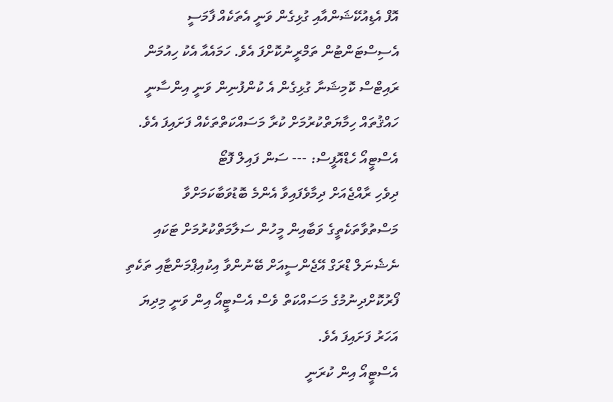އޮފް އެޑިއުކޭޝަންއާއި ގުޅިގެން ވަނީ އެތަކެއް ފާމަސީ އެސިސްޓަންޓުން ތަމްރީނުކޮށްފަ އެވެ. ހަމައެއާ އެކު ހިއުމަން ރައިޓްސް ކޮމިޝަނާ ގުޅިގެން އެ ކުންފުނިން ވަނީ އިންސާނީ ހައްޤުތައް ހިމާޔަތްކުރުމަށް ކުރާ މަސައްކަތްތަކެއް ފަށައިފަ އެވެ.
އެސްޓީއޯ ހެޑްއޮފީސް: --- ސަން ފައިލް ފޮޓޯ
ދިވެހި ރާއްޖެއަށް ދިމާވެފައިވާ އެންމެ ބޮޑުވަބާކަމަށްވާ މަސްތުވާތަކެތީގެ ވަބާއިން މީހުން ސަލާމަތްކުރުމަށް ޓަކައި ނެޝެނަލް ޑްރަގް އޭޖެންސީއަށް ބޭނުންވާ އިކުއިޕްމަންޓާއި ތަކެތި ފޯރުކޮށްދިނުމުގެ މަސައްކަތް ވެސް އެސްޓީއޯ އިން ވަނީ މިދިޔަ އަހަރު ފަށައިފަ އެވެ.
އެސްޓީއޯ އިން ކުރަނީ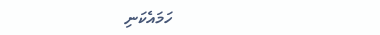ހަމައެކަނި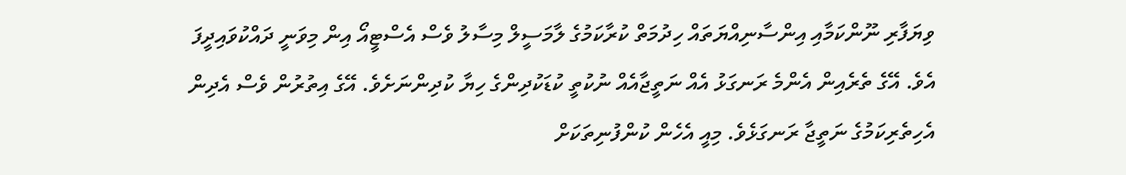ވިޔަފާރި ނޫންކަމާއި އިންސާނިއްޔަތައް ހިދުމަތް ކުރާކަމުގެ ލާމަސީލް މިސާލު ވެސް އެސްޓީއޯ އިން މިވަނީ ދައްކުވައިދީފަ އެވެ. އޭގެ ތެރެއިން އެންމެ ރަނގަޅު އެއް ނަތީޖާއެއް ނުކުތީ ކުޑަކުދިންގެ ހިޔާ ކުދިންނަށެވެ. އޭގެ އިތުރުން ވެސް އެދިން އެހިތެރިކަމުގެ ނަތީޖާ ރަނގަޅެވެ. މިއީ އެހެން ކުންފުނިތަކަށް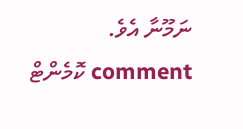ނަމޫނާ އެވެ.
comment ކޮމެންޓް